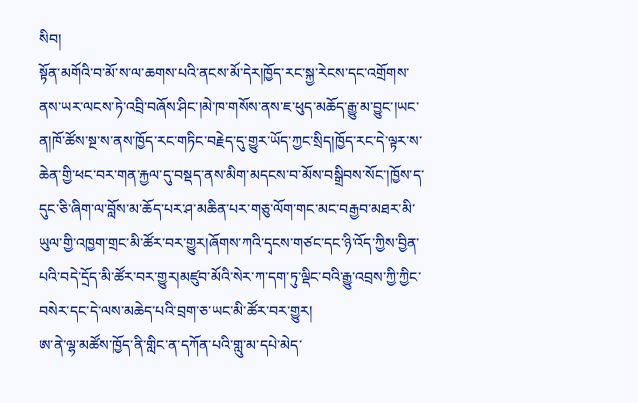སིབ།
སྟོན་མགོའི་བ་མོ་ས་ལ་ཆགས་པའི་ནངས་མོ་དེར།ཁྱོད་རང་སྐྱ་རེངས་དང་འགྲོགས་ནས་ཡར་ལངས་ཏེ་འབྲི་བཞོས་ཤིང་།མེ་ཁ་གསོས་ནས་ཇ་ཕུད་མཆོད་རྒྱུ་མ་བྱུང་།ཡང་ན།ཁོ་ཚོས་སྔ་ས་ནས་ཁྱོད་རང་གཏིང་བརྗེད་དུ་གྱུར་ཡོད་ཀྱང་སྲིད།ཁྱོད་རང་དེ་ལྟར་ས་ཆེན་གྱི་ཕང་བར་གན་རྐྱལ་དུ་བསྡད་ནས་མིག་མདངས་བ་མོས་བསྒྲིབས་སོང་།ཁྱོས་ད་དུང་ཅི་ཞིག་ལ་བློས་མ་ཆོད་པར་ཤ་མཆིན་པར་གཅུ་ལོག་གང་མང་བརྒྱབ་མཐར་མི་ཡུལ་གྱི་འཁྱག་གྲང་མི་ཚོར་བར་གྱུར།ཞོགས་ཀའི་དྭངས་གཙང་དང་ཉི་འོད་ཀྱིས་བྱིན་པའི་བདེ་དྲོད་མི་ཚོར་བར་གྱུར།མཛུབ་མོའི་སེར་ཀ་དག་ཏུ་ལྡིང་བའི་རྒྱུ་འབྲས་ཀྱི་ཀྱིང་བསེར་དང་དེ་ལས་མཆེད་པའི་བྲག་ཅ་ཡང་མི་ཚོར་བར་གྱུར།
ཨ་ནེ་ལྷ་མཚོས་ཁྱོད་ནི་གླིང་ན་དཀོན་པའི་གླུ་མ་དཔེ་མེད་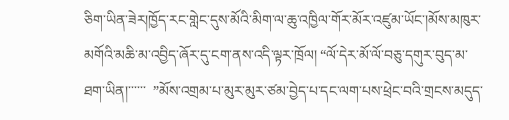ཅིག་ཡིན་ཟེར།ཁྱོད་རང་གླེང་དུས་མོའི་མིག་ལ་ཆུ་འཁྱིལ་གོར་མོར་འཛུམ་ཡོང་།མོས་མཁུར་མགོའི་མཆི་མ་འབྱིད་ཞོར་དུ་ངག་ནས་འདི་ལྟར་ཁྲོལ། “ལོ་དེར་མོ་ལོ་བཅུ་དགུར་བུད་མ་ཐག་ཡིན།་་་་་་  ”མོས་འགྲམ་པ་མུར་མུར་ཙམ་བྱེད་པ་དང་ལག་པས་ཕྲེང་བའི་གྲངས་མདུད་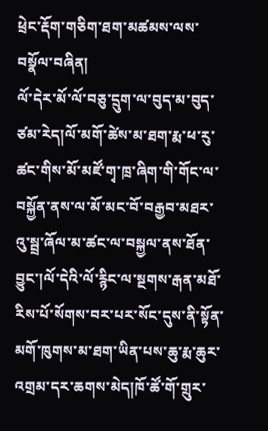ཕྲེང་རྡོག་གཅིག་ཐག་མཚམས་ལས་བསྣོལ་བཞིན།
ལོ་དེར་མོ་ལོ་བཅུ་དྲུག་ལ་བུད་མ་བུད་ཙམ་རེད།ལོ་མགོ་ཚེས་མ་ཐག་རྨ་ཕ་རུ་ཚང་གིས་མོ་མཛོ་གྭ་ཁྲ་ཞིག་གི་གོང་ལ་བསྐྱོན་ནས་ལ་མོ་མང་བོ་བརྒྱབ་མཐར་འུ་སྦྲ་ཞོལ་མ་ཚང་ལ་བསྐྱལ་ནས་ཐོན་བྱུང་།ལོ་དེའི་ལོ་རྙིང་ལ་སྔགས་རྒན་མཐོ་རིས་པོ་སོགས་བར་པར་སོང་དུས་ནི་སྟོན་མགོ་ཁུགས་མ་ཐག་ཡིན་པས་ཆུ་རྨ་ཆུར་འགྲམ་དར་ཆགས་མེད།ཁོ་ཚོ་གོ་གྲུར་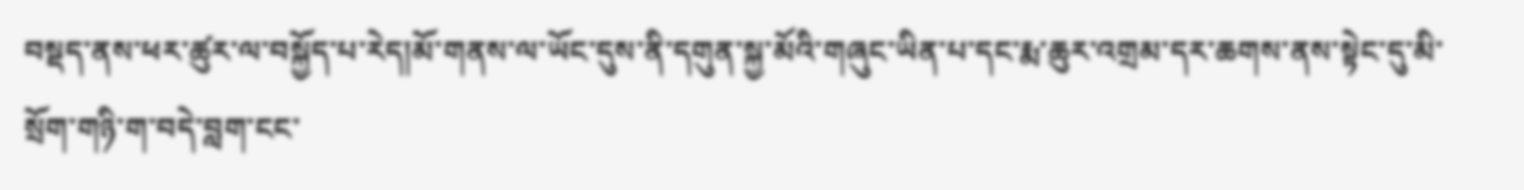བསྡད་ནས་ཕར་ཚུར་ལ་བསྐྱོད་པ་རེད།མོ་གནས་ལ་ཡོང་དུས་ནི་དགུན་སྐྱ་མོའི་གཞུང་ཡིན་པ་དང་རྨ་ཆུར་འགྲམ་དར་ཆགས་ནས་སྟེང་དུ་མི་སྲོག་གཉི་ག་བདེ་བླག་ངང་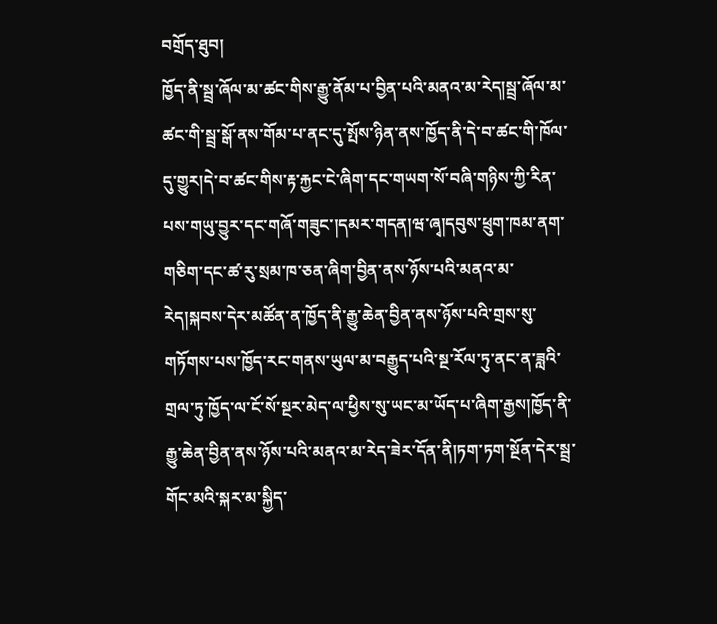བགྲོད་ཐུབ།
ཁྱོད་ནི་སྦྲ་ཞོལ་མ་ཚང་གིས་རྒྱུ་ནོམ་པ་བྱིན་པའི་མནའ་མ་རེད།སྦྲ་ཞོལ་མ་ཚང་གི་སྦྲ་སྒོ་ནས་གོམ་པ་ནང་དུ་སྤོས་ཉིན་ནས་ཁྱོད་ནི་དེ་བ་ཚང་གི་ཁོལ་དུ་གྱུར།དེ་བ་ཚང་གིས་རྟ་རྐྱང་ངེ་ཞིག་དང་གཡག་སོ་བཞི་གཉིས་ཀྱི་རིན་པས་གཡུ་བྱུར་དང་གཞོ་གཟུང་།དམར་གདན།ཝ་ཞྭ།དབུས་ཕྲུག་ཁམ་ནག་གཅིག་དང་ཚ་རུ་སྲམ་ཁ་ཅན་ཞིག་བྱིན་ནས་ཉོས་པའི་མནའ་མ་རེད།སྐབས་དེར་མཚོན་ན་ཁྱོད་ནི་རྒྱུ་ཆེན་བྱིན་ནས་ཉོས་པའི་གྲས་སུ་གཏོགས་པས་ཁྱོད་རང་གནས་ཡུལ་མ་བརྒྱུད་པའི་སྔ་རོལ་ཏུ་ནང་ན་ཟླའི་གྲལ་ཏུ་ཁྱོད་ལ་ངོ་སོ་སྔར་མེད་ལ་ཕྱིས་སུ་ཡང་མ་ཡོད་པ་ཞིག་རྒྱས།ཁྱོད་ནི་རྒྱུ་ཆེན་བྱིན་ནས་ཉོས་པའི་མནའ་མ་རེད་ཟེར་དོན་ནི།ཏག་ཏག་སྔོན་དེར་སྦྲ་གོང་མའི་སྐར་མ་སྐྱིད་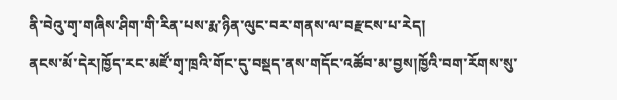ནི་བེའུ་གྭ་གཞིས་ཤིག་གི་རིན་པས་རྨ་ཉིན་ལུང་བར་གནས་ལ་བརྫངས་པ་རེད།
ནངས་མོ་དེར།ཁྱོད་རང་མཛོ་གྭ་ཁྲའི་གོང་དུ་བསྡད་ནས་གདོང་འཚོབ་མ་བྱས།ཁྱོའི་བག་རོགས་སུ་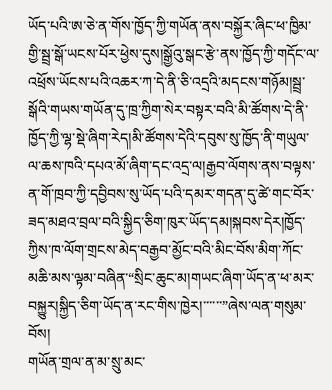ཡོད་པའི་ཨ་ཅེ་ན་གོས་ཁྱོད་ཀྱི་གཡོན་ནས་བསྐྱོར་ཞིང་ཕ་ཁྱིམ་གྱི་སྦྲ་སྒོ་ཡངས་པོར་ཕྱེས་དུས།སྒྱོའུ་སྒང་རྩེ་ནས་ཁྱོད་ཀྱི་གདོང་ལ་འཕྲོས་ཡོངས་པའི་འཆར་ཀ་དེ་ནི་ཅི་འདྲའི་མདངས་གཉོམ།སྦྲ་སྒོའི་གཡས་གཡོན་དུ་ཁྲ་ཀྱིག་སེར་བསྟར་བའི་མི་ཚོགས་དེ་ནི་ཁྱོད་ཀྱི་ལྷ་སྡེ་ཞིག་རེད།མི་ཚོགས་དེའི་དབུས་སུ་ཁྱོད་ནི་གཡུལ་ལ་ཆས་ཁའི་དཔའ་མོ་ཞིག་དང་འདྲ་ལ།རྒྱབ་ལོགས་ནས་བལྟས་ན་གོ་ཁྲབ་ཀྱི་དབྱིབས་སུ་ཡོད་པའི་དམར་གདན་དུ་ཚེ་གང་བོར་ཟད་མཐའ་བྲལ་བའི་སྐྱིད་ཅིག་ཁུར་ཡོད་དམ།སྐབས་དེར།ཁྱོད་ཀྱིས་ཁ་ལོག་གྲངས་མེད་བརྒྱབ་མྱོང་བའི་མིང་བོས་མིག་ཀོང་མཆི་མས་ལྟམ་བཞིན་“སྲིང་ཆུང་མ།གཡང་ཞིག་ཡོད་ན་ཕ་མར་བསྐྱུར།སྐྱིད་ཅིག་ཡོད་ན་རང་གིས་ཁྱེར།་་་་་་”ཞེས་ལན་གསུམ་བོས།
གཡོན་གྲལ་ན་མ་སྲུ་མང་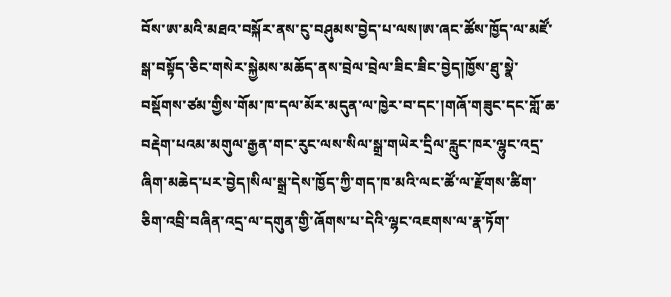བོས་ཨ་མའི་མཐའ་བསྐོར་ནས་ངུ་བཤུམས་བྱེད་པ་ལས།ཨ་ཞང་ཚོས་ཁྱོད་ལ་མཛོ་སྒ་བསྟོད་ཅིང་གསེར་སྐྱེམས་མཆོད་ནས་བྲེལ་བྲེལ་ཟིང་ཟིང་བྱེད།ཁྱོས་ཐུ་སྣེ་བསྡོགས་ཙམ་གྱིས་གོམ་ཁ་དལ་མོར་མདུན་ལ་ཁྱེར་བ་དང་།གཞོ་གཟུང་དང་གློ་ཆ་བརྡེག་པའམ་མགུལ་རྒྱན་གང་རུང་ལས་སིལ་སྒྲ་གཡེར་དྲིལ་རླུང་ཁར་ལྷུང་འདྲ་ཞིག་མཆེད་པར་བྱེད།སིལ་སྒྲ་དེས་ཁྱོད་ཀྱི་གད་ཁ་མའི་ལང་ཚོ་ལ་རྫོགས་ཚིག་ཅིག་འབྲི་བཞིན་འདྲ་ལ་དགུན་གྱི་ཞོགས་པ་དེའི་ལྷང་འཇགས་ལ་རྣ་ཏོག་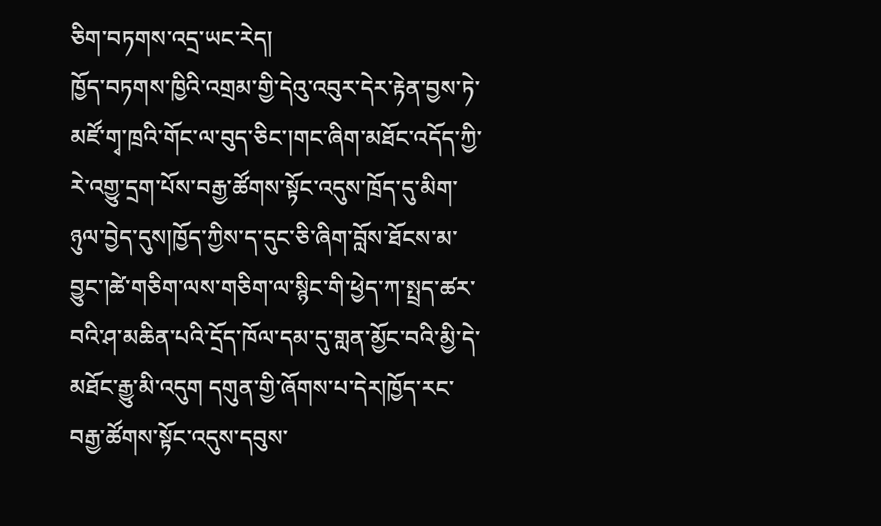ཅིག་བཏགས་འདྲ་ཡང་རེད།
ཁྱོད་བཏགས་ཁྱིའི་འགྲམ་གྱི་དེའུ་འབུར་དེར་རྟེན་བྱས་ཏེ་མཛོ་གྭ་ཁྲའི་གོང་ལ་བུད་ཅིང་།གང་ཞིག་མཐོང་འདོད་ཀྱི་རེ་འགྱུ་དྲག་པོས་བརྒྱ་ཚོགས་སྟོང་འདུས་ཁྲོད་དུ་མིག་ཉུལ་བྱེད་དུས།ཁྱོད་ཀྱིས་ད་དུང་ཅི་ཞིག་བློས་ཐོངས་མ་བྱུང་།ཚེ་གཅིག་ལས་གཅིག་ལ་སྙིང་གི་ཕྱེད་ཀ་སྤྲད་ཚར་བའི་ཤ་མཆིན་པའི་དྲོད་ཁོལ་དམ་དུ་གླན་མྱོང་བའི་མྱི་དེ་མཐོང་རྒྱུ་མི་འདུག དགུན་གྱི་ཞོགས་པ་དེར།ཁྱོད་རང་བརྒྱ་ཚོགས་སྟོང་འདུས་དབུས་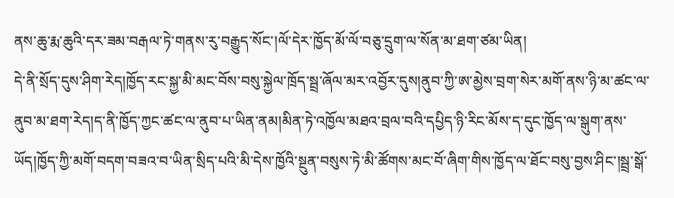ནས་ཆུ་རྨ་ཆུའི་དར་ཟམ་བརྒལ་ཏེ་གནས་རུ་བརྒྱུད་སོང་།ལོ་དེར་ཁྱོད་མོ་ལོ་བཅུ་དྲུག་ལ་སོན་མ་ཐག་ཙམ་ཡིན།
དེ་ནི་སྲོད་དུས་ཤིག་རེད།ཁྱོད་རང་སྐྱ་མི་མང་བོས་བསུ་སྐྱེལ་ཁྲོད་སྦྲ་ཞོལ་མར་འབྱོར་དུས།ནུབ་ཀྱི་ཨ་མྱེས་བྲག་སེར་མགོ་ནས་ཉི་མ་ཚང་ལ་ནུབ་མ་ཐག་རེད།ད་ནི་ཁྱོད་ཀྱང་ཚང་ལ་ནུབ་པ་ཡིན་ནམ།མིན་ཏེ་འཁྱོལ་མཐའ་བྲལ་བའི་དཔྱིད་ཉི་རིང་མོས་ད་དུང་ཁྱོད་ལ་སྒུག་ནས་ཡོད།ཁྱོད་ཀྱི་མགོ་བདག་བཟའ་བ་ཡིན་སྲིད་པའི་མི་དེས་ཁྱོའི་སྔུན་བསུས་ཏེ་མི་ཚོགས་མང་བོ་ཞིག་གིས་ཁྱོད་ལ་ཐོང་བསུ་བྱས་ཤིང་།སྦྲ་སྒོ་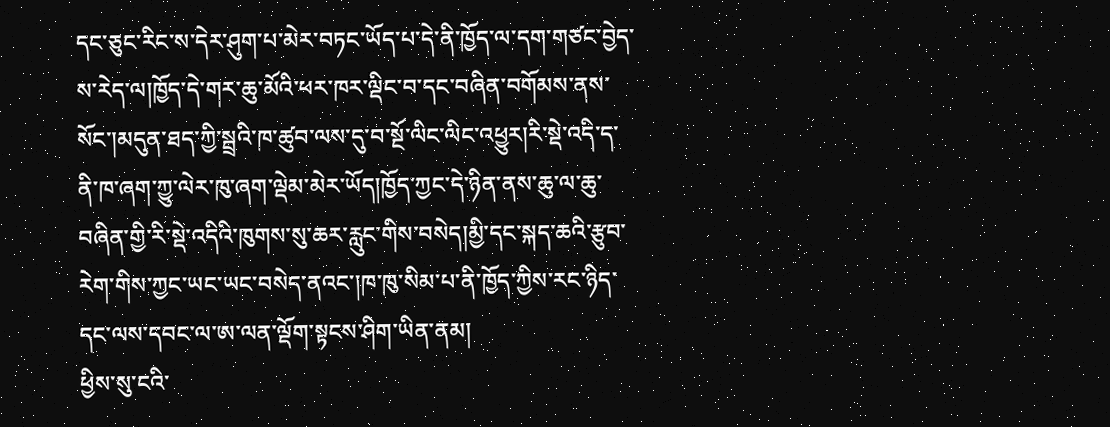དང་ཅུང་རིང་ས་དེར་ཤུག་པ་མེར་བཏང་ཡོད་པ་དེ་ནི་ཁྱོད་ལ་དག་གཙང་བྱེད་ས་རེད་ལ།ཁྱོད་དེ་གར་ཆུ་མོའི་ཕར་ཁར་ལྡིང་བ་དང་བཞིན་བགོམས་ནས་སོང་།མདུན་ཐད་ཀྱི་སྦྲའི་ཁ་ཚུབ་ལས་དུ་བ་སྔོ་ལིང་ལིང་འཕྱུར།རི་སྡེ་འདི་ད་ནི་ཁ་ཞག་ཀྱུ་ལེར་ཁུ་ཞག་ལྡེམ་མེར་ཡོད།ཁྱོད་ཀྱང་དེ་ཉིན་ནས་ཆུ་ལ་ཆུ་བཞིན་གྱི་རི་སྡེ་འདིའི་ཁུགས་སུ་ཆར་རླུང་གིས་བསེད།མྱི་དང་སྐད་ཆའི་རྩུབ་རེག་གིས་ཀྱང་ཡང་ཡང་བསེད་ནའང་།ཁ་ཁུ་སིམ་པ་ནི་ཁྱོད་ཀྱིས་རང་ཉིད་དང་ལས་དབང་ལ་ཨ་ལན་ལྡོག་སྟངས་ཤིག་ཡིན་ནམ།
ཕྱིས་སུ་ངའི་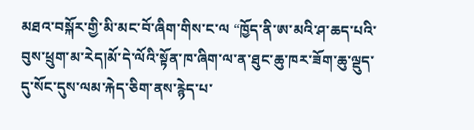མཐའ་བསྐོར་གྱི་མི་མང་བོ་ཞིག་གིས་ང་ལ “ཁྱོད་ནི་ཨ་མའི་ཤ་ཆད་པའི་བུས་ཕྲུག་མ་རེད།མོ་དེ་ལོའི་སྟོན་ཁ་ཞིག་ལ་ན་ཐུང་ཆུ་ཁར་ཟོག་ཆུ་ལྡུད་དུ་སོང་དུས་ལམ་རྐེད་ཅིག་ནས་རྙེད་པ་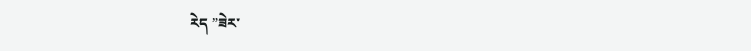རེད ”ཟེར་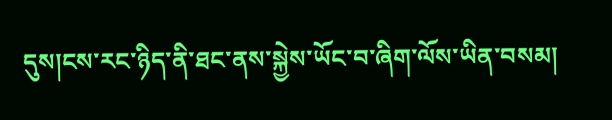དུས།ངས་རང་ཉིད་ནི་ཐང་ནས་སྐྱེས་ཡོང་བ་ཞིག་ལོས་ཡིན་བསམ།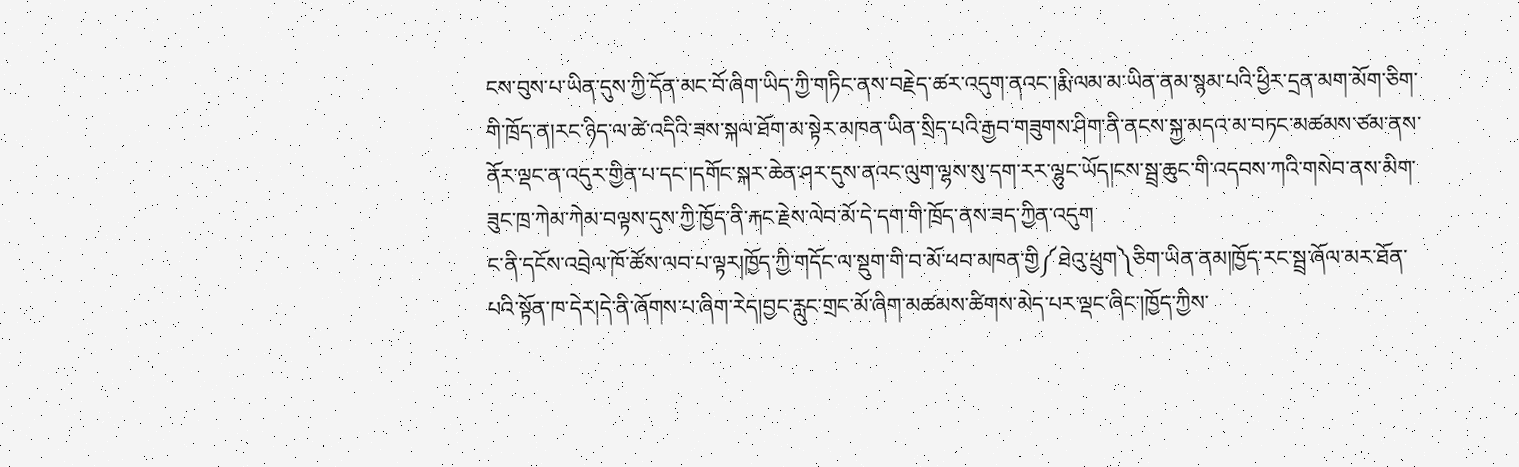ངས་བུས་པ་ཡིན་དུས་ཀྱི་དོན་མང་བོ་ཞིག་ཡིད་ཀྱི་གཏིང་ནས་བརྗེད་ཚར་འདུག་ནའང་།རྨི་ལམ་མ་ཡིན་ནམ་སྙམ་པའི་ཕྱིར་དྲན་མག་མོག་ཅིག་གི་ཁྲོད་ན།རང་ཉིད་ལ་ཚེ་འདིའི་ཟས་སྐལ་ཐོག་མ་སྟེར་མཁན་ཡིན་སྲིད་པའི་རྒྱབ་གཟུགས་ཤིག་ནི་ནངས་སྐྱ་མདའ་མ་བཏང་མཚམས་ཙམ་ནས་ནོར་ལྡང་ན་འདུར་གྱིན་པ་དང་།དགོང་སྐར་ཆེན་ཤར་དུས་ནའང་ལུག་ལྷས་སུ་དག་རར་ལྷུང་ཡོད།ངས་སྦྲ་ཆུང་གི་འདབས་ཀའི་གསེབ་ནས་མིག་ཟུང་ཁྲ་ཀེམ་ཀེམ་བལྟས་དུས་ཀྱི་ཁྱོད་ནི་རྐང་རྗེས་ལེབ་མོ་དེ་དག་གི་ཁྲོད་ནས་ཟད་ཀྱིན་འདུག
ང་ནི་དངོས་འབྲེལ་ཁོ་ཚོས་ལབ་པ་ལྟར།ཁྱོད་ཀྱི་གདོང་ལ་སྡུག་གི་བ་མོ་ཕབ་མཁན་གྱི༼ཐེའུ་ཕྲུག༽ཅིག་ཡིན་ནམ།ཁྱོད་རང་སྦྲ་ཞོལ་མར་ཐོན་པའི་སྟོན་ཁ་དེར།དེ་ནི་ཞོགས་པ་ཞིག་རེད།བྱང་རླུང་གྲང་མོ་ཞིག་མཚམས་ཚིགས་མེད་པར་ལྡང་ཞིང་།ཁྱོད་ཀྱིས་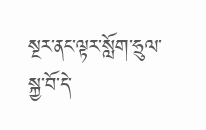སྔར་ནང་ལྟར་སློག་ཧྲུལ་སྐྱ་བོ་དེ་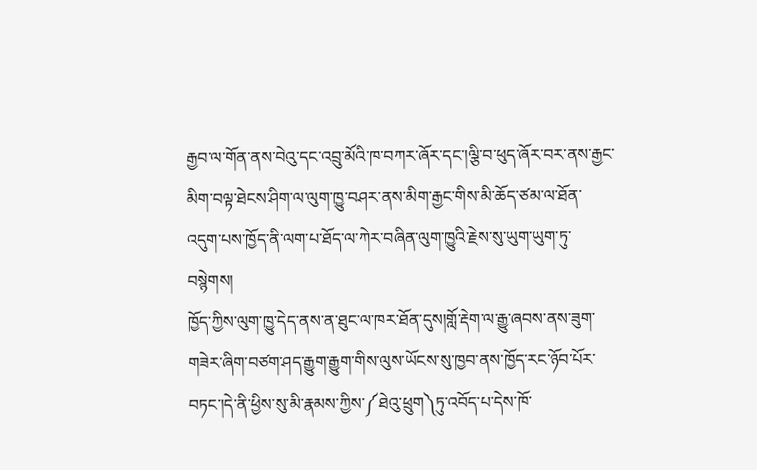རྒྱབ་ལ་གོན་ནས་བེའུ་དང་འབྲུ་མོའི་ཁ་བཀར་ཞོར་དང་།ལྕི་བ་ཕུད་ཞོར་བར་ནས་རྒྱང་མིག་བལྟ་ཐེངས་ཤིག་ལ་ལུག་ཁྱུ་བཤར་ནས་མིག་རྒྱང་གིས་མི་ཆོད་ཙམ་ལ་ཐོན་འདུག་པས་ཁྱོད་ནི་ལག་པ་ཐོད་ལ་ཀེར་བཞིན་ལུག་ཁྱུའི་རྗེས་སུ་ཡུག་ཡུག་ཏུ་བསྙེགས།
ཁྱོད་ཀྱིས་ལུག་ཁྱུ་དེད་ནས་ན་ཐུང་ལ་ཁར་ཐོན་དུས།གློ་རྡེག་ལ་རྒྱུ་ཞབས་ནས་ཟུག་གཟེར་ཞིག་བཙག་ཤད་རྒྱུག་རྒྱུག་གིས་ལུས་ཡོངས་སུ་ཁྱབ་ནས་ཁྱོད་རང་ཉོབ་པོར་བཏང་།དེ་ནི་ཕྱིས་སུ་མི་རྣམས་ཀྱིས་༼ཐེའུ་ཕྲུག༽ཏུ་འབོད་པ་དེས་ཁོ་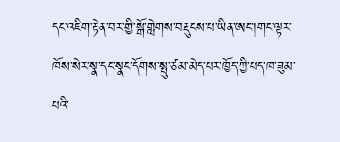དང་འཇིག་རྟེན་བར་གྱི་སྒོ་གླེགས་བརྡུངས་པ་ཡིན་ཨང་།གང་ལྟར་ཁོས་སེར་སྣ་དང་སྣང་དོགས་སྤུ་ཙམ་མེད་པར་ཁྱོད་ཀྱི་པད་ཁ་ཟུམ་པའི་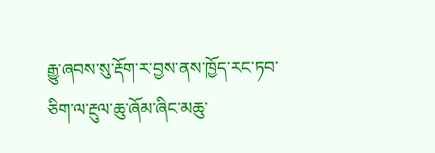རྒྱུ་ཞབས་སུ་རྡོག་ར་བྱས་ནས་ཁྱོད་རང་ཏབ་ཅིག་ལ་རྔུལ་ཆུ་ཞོམ་ཞིང་མཆུ་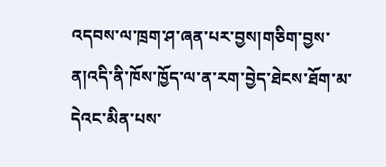འདབས་ལ་ཁྲག་ཤ་ཞན་པར་བྱས།གཅིག་བྱས་ན།འདི་ནི་ཁོས་ཁྱོད་ལ་ན་རག་བྱེད་ཐེངས་ཐོག་མ་དེའང་མིན་པས་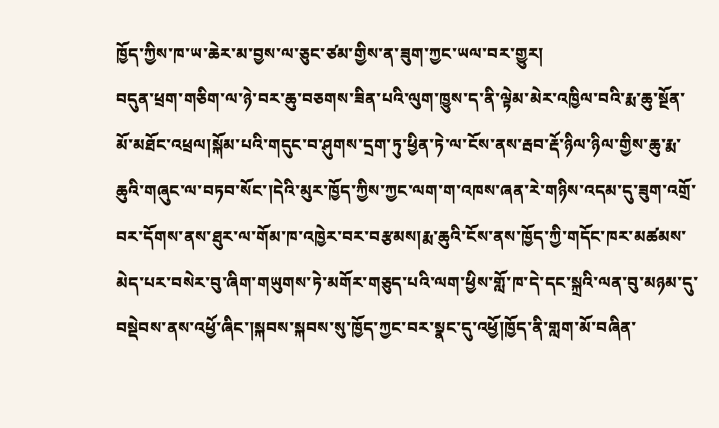ཁྱོད་ཀྱིས་ཁ་ཡ་ཆེར་མ་བྱས་ལ་ཅུང་ཙམ་གྱིས་ན་ཟུག་ཀྱང་ཡལ་བར་གྱུར།
བདུན་ཕྲག་གཅིག་ལ་ཉེ་བར་ཆུ་བཅགས་ཟིན་པའི་ལུག་ཁྱུས་ད་ནི་ལྟེམ་མེར་འཁྱིལ་བའི་རྨ་ཆུ་སྔོན་མོ་མཐོང་འཕྲལ།སྐོམ་པའི་གདུང་བ་ཤུགས་དྲག་ཏུ་ཕྱིན་ཏེ་ལ་ངོས་ནས་རྦབ་རྡོ་ཉིལ་ཉིལ་གྱིས་ཆུ་རྨ་ཆུའི་གཞུང་ལ་བཏབ་སོང་།དེའི་མུར་ཁྱོད་ཀྱིས་ཀྱང་ལག་ག་འཁས་ཞན་རེ་གཉིས་འདམ་དུ་ཟུག་འགྲོ་བར་དོགས་ནས་ཐུར་ལ་གོམ་ཁ་འཁྱེར་བར་བརྩམས།རྨ་ཆུའི་ངོས་ནས་ཁྱོད་ཀྱི་གདོང་ཁར་མཚམས་མེད་པར་བསེར་བུ་ཞིག་གཡུགས་ཏེ་མགོར་གཅུད་པའི་ལག་ཕྱིས་གློ་ཁ་དེ་དང་སྐྲའི་ལན་བུ་མཉམ་དུ་བསྡེབས་ནས་འཕྱོ་ཞིང་།སྐབས་སྐབས་སུ་ཁྱོད་ཀྱང་བར་སྣང་དུ་འཕྱོ།ཁྱོད་ནི་གླག་མོ་བཞིན་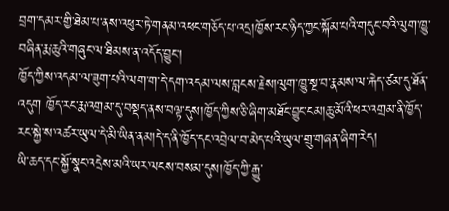བྲག་དམར་གྱི་ཐེམ་པ་ནས་འཕུར་ཏེ་གནམ་འཕང་གཅོད་པ་འདྲ།ཁྱོས་རང་ཉིད་ཀྱང་སྐོམ་པའི་གདུང་བའི་ལུག་ཁྱུ་བཞིན་རྨ་ཆུའི་གཞུང་ལ་ཐིམས་ན་འདོད་བྱུང་།
ཁྱོད་ཀྱིས་འདམ་ལ་ཟུག་པའི་ལག་ག་དེ་དག་འདམ་ལས་བླངས་རྗེས།ལུག་ཁྱུ་སྔ་བ་རྣམས་ལ་རྐེད་ཙམ་དུ་ཐོན་འདུག ཁྱོད་རང་རྨ་འགྲམ་དུ་བསྡད་ནས་བལྟ་དུས།ཁྱོད་ཀྱིས་ཅི་ཞིག་མཐོང་བྱུང་ངམ།ཆུ་མོའི་ཕར་འགྲམ་ནི་ཁྱོད་རང་སྐྱེ་ས་འཚར་ཡུལ་དེ་མི་ཡིན་ནམ།དེ་ད་ནི་ཁྱོད་དང་འབྲེལ་བ་མེད་པའི་ཡུལ་གྲུ་གཞན་ཞིག་རེད།
ཡི་ཆད་དང་སྐྱོ་སྣང་འདྲེས་མའི་ཡར་ལངས་བསམ་དུས།ཁྱོད་ཀྱི་རྒྱུ་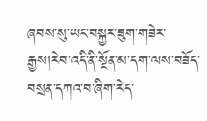ཞབས་སུ་ཡང་བསྐྱར་ཟུག་གཟེར་རྒྱས།རེབ་འདི་ནི་སྔོན་མ་དག་ལས་བཟོད་བསྲན་དཀའ་བ་ཞིག་རེད་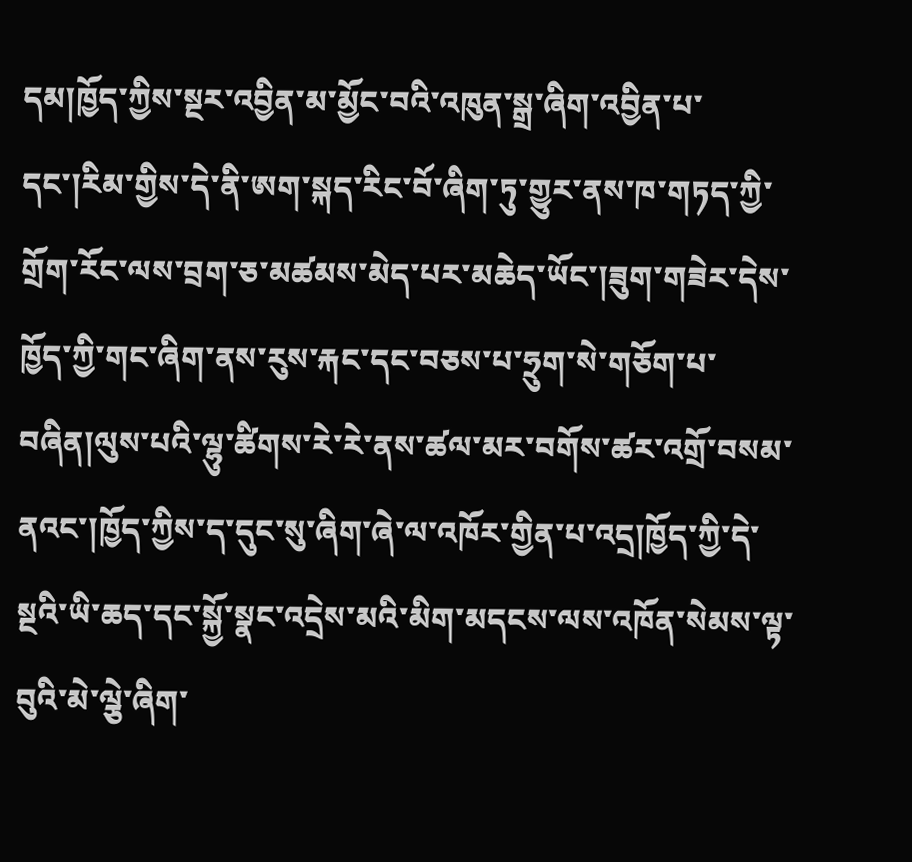དམ།ཁྱོད་ཀྱིས་སྔར་འབྱིན་མ་མྱོང་བའི་འཁུན་སྒྲ་ཞིག་འབྱིན་པ་དང་།རིམ་གྱིས་དེ་ནི་ཨག་སྐད་རིང་བོ་ཞིག་ཏུ་གྱུར་ནས་ཁ་གཏད་ཀྱི་གྲོག་རོང་ལས་བྲག་ཅ་མཚམས་མེད་པར་མཆེད་ཡོང་།ཟུག་གཟེར་དེས་ཁྱོད་ཀྱི་གང་ཞིག་ནས་རུས་རྐང་དང་བཅས་པ་ཧྲུག་སེ་གཅོག་པ་བཞིན།ལུས་པའི་ལྷུ་ཚིགས་རེ་རེ་ནས་ཚལ་མར་བགོས་ཚར་འགྲོ་བསམ་ནའང་།ཁྱོད་ཀྱིས་ད་དུང་སུ་ཞིག་ཞེ་ལ་འཁོར་གྱིན་པ་འདྲ།ཁྱོད་ཀྱི་དེ་སྔའི་ཡི་ཆད་དང་སྐྱོ་སྣང་འདྲེས་མའི་མིག་མདངས་ལས་འཁོན་སེམས་ལྟ་བུའི་མེ་ལྕེ་ཞིག་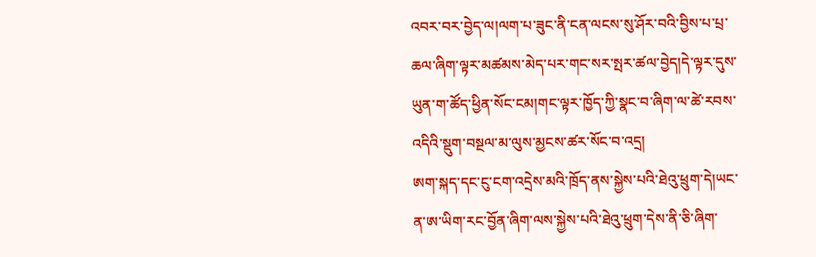འབར་བར་བྱེད་ལ།ལག་པ་ཟུང་ནི་ངན་ལངས་སུ་ཤོར་བའི་བྱིས་པ་པྲ་ཆལ་ཞིག་ལྟར་མཚམས་མེད་པར་གང་སར་སྤར་ཚལ་བྱེད།དེ་ལྟར་དུས་ཡུན་ག་ཚོད་ཕྱིན་སོང་ངམ།གང་ལྟར་ཁྱོད་ཀྱི་སྣང་བ་ཞིག་ལ་ཚེ་རབས་འདིའི་སྡུག་བསྔལ་མ་ལུས་མྱངས་ཚར་སོང་བ་འདྲ།
ཨག་སྐད་དང་ངུ་ངག་འདྲེས་མའི་ཁྲོད་ནས་སྐྱེས་པའི་ཐེའུ་ཕྲུག་དེ།ཡང་ན་ཨ་ཡིག་རང་བྱོན་ཞིག་ལས་སྐྱེས་པའི་ཐེའུ་ཕྲུག་དེས་ནི་ཅི་ཞིག་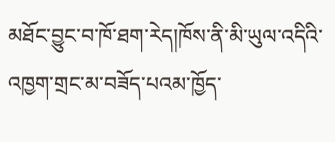མཐོང་བྱུང་བ་ཁོ་ཐག་རེད།ཁོས་ནི་མི་ཡུལ་འདིའི་འཁྱག་གྲང་མ་བཟོད་པའམ་ཁྱོད་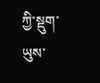ཀྱི་སྡུག་ཡུས་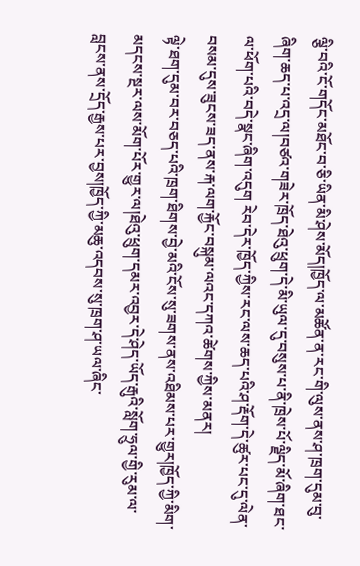ལྕི་བའི་ངོ་གདོང་མཐོང་བ་ཅི་ཡིན་མི་ཤེས་མོད།ཁྱོད་ལ་མཚོན་ན་རང་གི་ལུས་ནས་ཤ་ཁྲག་དུམ་བུ་ཞིག་ཆད་པ་འདྲ་ལ།བཙའ་གཟེར་ཁྲོད་ཐེའུ་ཕྲུག་དེ་མི་ཡུལ་དུ་བསུས་པ་ནི་ཁྲེས་པོ་ལྗིད་མོ་ཞིག་ཐང་ལ་ཕོག་པའི་བདེ་སྣང་ཞིག་འདུག རེབ་དེར་ཁྱོད་ཀྱིས་རང་ལས་ཆད་པའི་ཤ་རྡོག་དེ་ཚུར་པང་དུ་ལེན་བསམ་དུས་ཟུངས་ཟད་ནས་རྐ་ལག་རྐྱོང་བསྐུམ་ལའང་དཀའ་ཚེགས་ཀྱིས་མནར།
ལྟེ་ཐག་དུམ་བར་བཅད་པའི་ཁྲག་ཐིགས་བྱེ་མའི་ངོས་སུ་ཟགས་ནས་འཐིམས་པར་གྱུར།ཁྱོད་ཀྱི་མིག་མདངས་སྔར་ལས་མོག་པོར་གྱུར་ལ།ཐེའུ་ཕྲུག་དམར་འབྱར་དེ་ཤེད་ཡོད་རྒུའི་སློག་ཧྲུལ་གྱི་རུམ་ལ་བླངས་ནས་དྲོད་རྒྱས་པར་བྱས།ཁྱོད་ཀྱི་མཆུ་འདབས་སུ་ཁྲག་ཤ་ཡལ་ཞིང་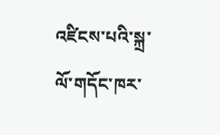འཛིངས་པའི་སྐྲ་ལོ་གདོང་ཁར་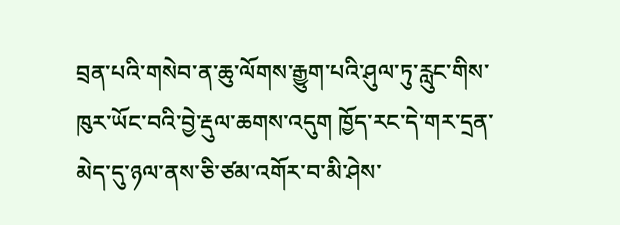བྲན་པའི་གསེབ་ན་ཆུ་ལོགས་རྒྱུག་པའི་ཤུལ་ཏུ་རླུང་གིས་ཁུར་ཡོང་བའི་བྱེ་རྡུལ་ཆགས་འདུག ཁྱོད་རང་དེ་གར་དྲན་མེད་དུ་ཉལ་ནས་ཅི་ཙམ་འགོར་བ་མི་ཤེས་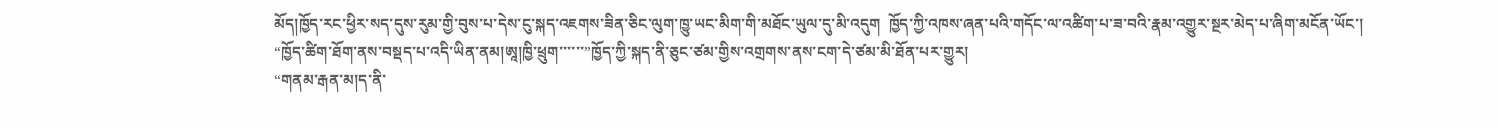མོད།ཁྱོད་རང་ཕྱིར་སད་དུས་རུམ་གྱི་བུས་པ་དེས་ངུ་སྐད་འཇགས་ཟིན་ཅིང་ལུག་ཁྱུ་ཡང་མིག་གི་མཐོང་ཡུལ་དུ་མི་འདུག  ཁྱོད་ཀྱི་འཁས་ཞན་པའི་གདོང་ལ་འཚིག་པ་ཟ་བའི་རྣམ་འགྱུར་སྔར་མེད་པ་ཞིག་མངོན་ཡོང་།
“ཁྱོད་ཚིག་ཐོག་ནས་བསྡད་པ་འདི་ཡིན་ནམ།ཨཱ།ཁྱི་ཕྲུག་་་་་་”ཁྱོད་ཀྱི་སྐད་ནི་ཅུང་ཙམ་གྱིས་འགྲགས་ནས་ངག་དེ་ཙམ་མི་ཐོན་པར་གྱུར།
“གནམ་རྒན་མ།ད་ནི་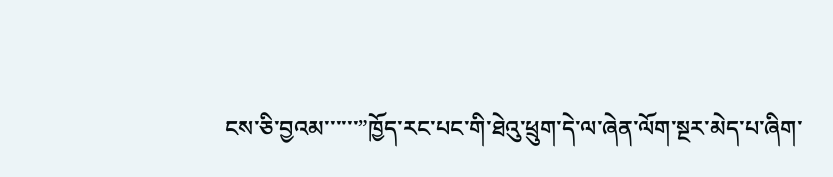ངས་ཅི་བྱའམ་་་་་་”ཁྱོད་རང་པང་གི་ཐེའུ་ཕྲུག་དེ་ལ་ཞེན་ལོག་སྔར་མེད་པ་ཞིག་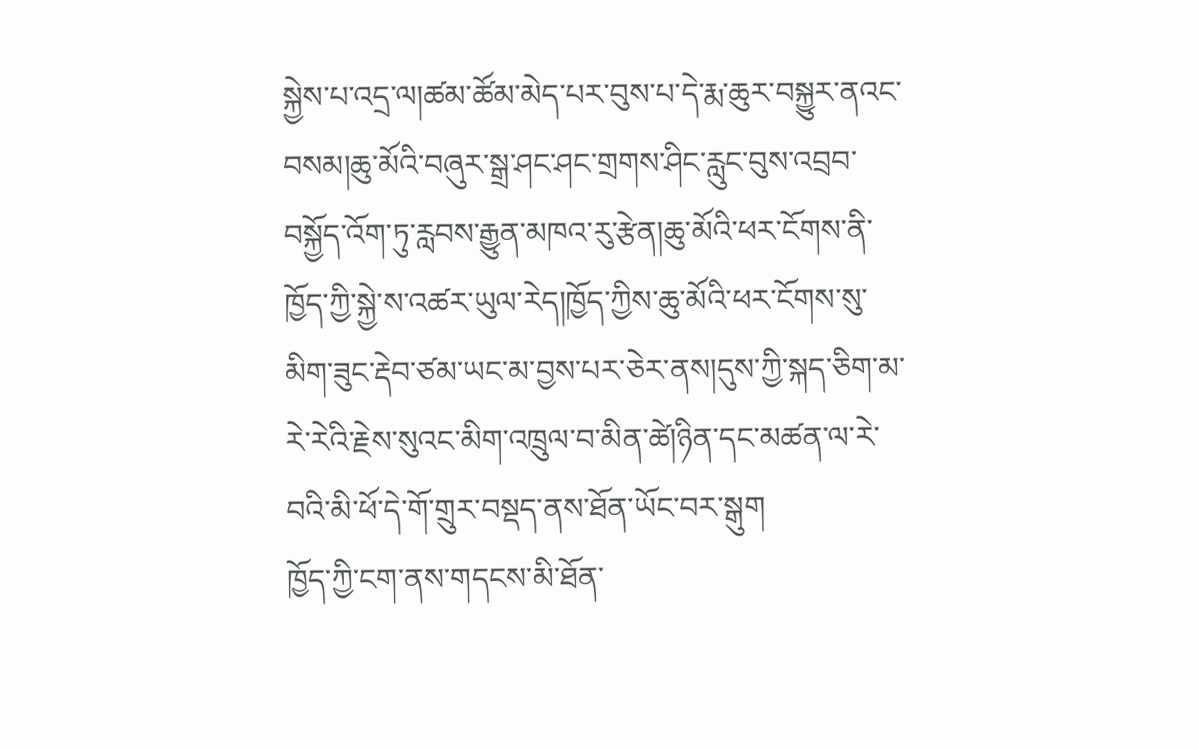སྐྱེས་པ་འདྲ་ལ།ཚམ་ཚོམ་མེད་པར་བུས་པ་དེ་རྨ་ཆུར་བསྐྱུར་ནའང་བསམ།ཆུ་མོའི་བཞུར་སྒྲ་ཤང་ཤང་གྲགས་ཤིང་རླུང་བུས་འབྲབ་བསྐྱོད་འོག་ཏུ་རླབས་རྒྱུན་མཁའ་རུ་རྩེན།ཆུ་མོའི་ཕར་ངོགས་ནི་ཁྱོད་ཀྱི་སྐྱེ་ས་འཚར་ཡུལ་རེད།ཁྱོད་ཀྱིས་ཆུ་མོའི་ཕར་ངོགས་སུ་མིག་ཟུང་རྡེབ་ཙམ་ཡང་མ་བྱས་པར་ཅེར་ནས།དུས་ཀྱི་སྐད་ཅིག་མ་རེ་རེའི་རྗེས་སུའང་མིག་འཁྲུལ་བ་མིན་ཚེ།ཉིན་དང་མཚན་ལ་རེ་བའི་མི་ཕོ་དེ་གོ་གྲུར་བསྡད་ནས་ཐོན་ཡོང་བར་སྒུག
ཁྱོད་ཀྱི་ངག་ནས་གདངས་མི་ཐོན་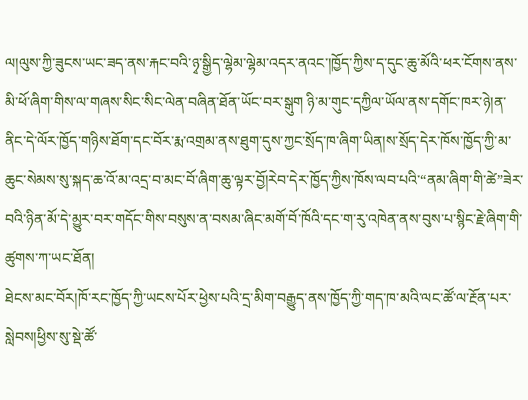ལ།ལུས་ཀྱི་ཟུངས་ཡང་ཟད་ནས་རྐང་བའི་ཉྭ་སྒྱིད་ལྷེམ་ལྷེམ་འདར་ནའང་།ཁྱོད་ཀྱིས་ད་དུང་ཆུ་མོའི་ཕར་ངོགས་ནས་མི་ཕོ་ཞིག་གིས་ལ་གཞས་སིང་སིང་ལེན་བཞིན་ཐོན་ཡོང་བར་སྒུག ཉི་མ་གུང་དཀྱིལ་ཡོལ་ནས་དགོང་ཁར་ཉེ།ན་ནིང་དེ་ལོར་ཁྱོད་གཉིས་ཐོག་དང་བོར་རྨ་འགྲམ་ནས་ཐུག་དུས་ཀྱང་སྲོད་ཁ་ཞིག་ཡིན།ས་སྲོད་དེར་ཁོས་ཁྱོད་ཀྱི་མ་ཆུང་སེམས་སུ་སྐད་ཆ་འོ་མ་འདྲ་བ་མང་བོ་ཞིག་ཆུ་ལྟར་བྱོ།རེབ་དེར་ཁྱོད་ཀྱིས་ཁོས་ལབ་པའི་“ནམ་ཞིག་གི་ཚེ”ཟེར་བའི་ཉིན་མོ་དེ་མྱུར་བར་གདོང་གིས་བསུས་ན་བསམ་ཞིང་མགོ་བོ་ཁོའི་དང་ག་རུ་འཁེན་ནས་བུས་པ་སྙིང་རྗེ་ཞིག་གི་ཚུགས་ཀ་ཡང་ཐོན།
ཐེངས་མང་བོར།ཁོ་རང་ཁྱོད་ཀྱི་ཡངས་པོར་ཕྱེས་པའི་དྲ་མིག་བརྒྱུད་ནས་ཁྱོད་ཀྱི་གད་ཁ་མའི་ལང་ཚོ་ལ་རྔོན་པར་སླེབས།ཕྱིས་སུ་སྡེ་ཚོ་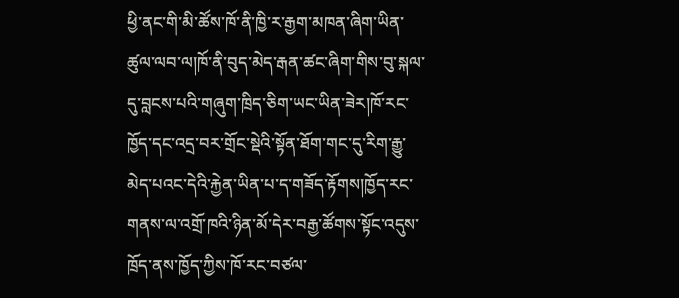ཕྱི་ནང་གི་མི་ཚོས་ཁོ་ནི་ཁྱི་ར་རྒྱག་མཁན་ཞིག་ཡིན་ཚུལ་ལབ་ལ།ཁོ་ནི་བུད་མེད་རྒན་ཚང་ཞིག་གིས་བུ་སྐལ་དུ་བླངས་པའི་གཞུག་ཁྲིད་ཅིག་ཡང་ཡིན་ཟེར།ཁོ་རང་ཁྱོད་དང་འདྲ་བར་གྲོང་སྡེའི་སྟོན་ཐོག་གང་དུ་རིག་རྒྱུ་མེད་པའང་དེའི་རྐྱེན་ཡིན་པ་ད་གཟོད་རྟོགས།ཁྱོད་རང་གནས་ལ་འགྲོ་ཁའི་ཉིན་མོ་དེར་བརྒྱ་ཚོགས་སྟོང་འདུས་ཁྲོད་ནས་ཁྱོད་ཀྱིས་ཁོ་རང་བཙལ་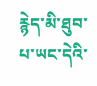རྙེད་མི་ཐུབ་པ་ཡང་དེའི་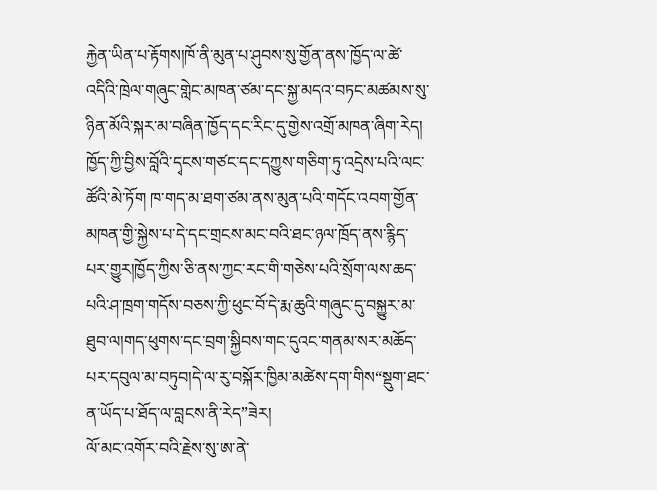རྐྱེན་ཡིན་པ་རྟོགས།ཁོ་ནི་མུན་པ་ཤུབས་སུ་གྱོན་ནས་ཁྱོད་ལ་ཚེ་འདིའི་ཁྲེལ་གཞུང་གླེང་མཁན་ཙམ་དང་སྐྱ་མདའ་བཏང་མཚམས་སུ་ཉིན་མོའི་སྐར་མ་བཞིན་ཁྱོད་དང་རིང་དུ་གྱེས་འགྲོ་མཁན་ཞིག་རེད།
ཁྱོད་ཀྱི་བྱིས་བློའི་དྭངས་གཙང་དང་དཀྱུས་གཅིག་ཏུ་འདྲེས་པའི་ལང་ཚོའི་མེ་ཏོག ཁ་གད་མ་ཐག་ཙམ་ནས་མུན་པའི་གདོང་འབག་གྱོན་མཁན་གྱི་སྐྱེས་པ་དེ་དང་གྲངས་མང་བའི་ཐང་ཉལ་ཁྲོད་ནས་རྙིད་པར་གྱུར།ཁྱོད་ཀྱིས་ཅི་ནས་ཀྱང་རང་གི་གཅེས་པའི་སྲོག་ལས་ཆད་པའི་ཤ་ཁྲག་གདོས་བཅས་ཀྱི་ཕུང་བོ་དེ་རྨ་ཆུའི་གཞུང་དུ་བསྐྱུར་མ་ཐུབ་ལ།གད་ཕུགས་དང་བྲག་སྐྱིབས་གང་དུའང་གནམ་སར་མཆོད་པར་དབུལ་མ་བཏུབ།དེ་ལ་རུ་བསྐོར་ཁྱིམ་མཚེས་དག་གིས“སྡུག་ཐང་ན་ཡོད་པ་ཐོད་ལ་བླངས་ནི་རེད”ཟེར།
ལོ་མང་འགོར་བའི་རྗེས་སུ་ཨ་ནེ་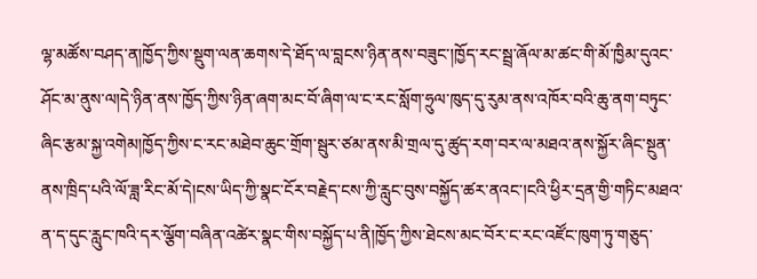ལྷ་མཚོས་བཤད་ན།ཁྱོད་ཀྱིས་སྡུག་ལན་ཆགས་དེ་ཐོད་ལ་བླངས་ཉིན་ནས་བཟུང་།ཁྱོད་རང་སྦྲ་ཞོལ་མ་ཚང་གི་མོ་ཁྱིམ་དུའང་ཤོང་མ་ནུས་ལ།དེ་ཉིན་ནས་ཁྱོད་ཀྱིས་ཉིན་ཞག་མང་བོ་ཞིག་ལ་ང་རང་སློག་ཧྲུལ་ཁུད་དུ་རུམ་ནས་འཁོར་བའི་ཆུ་ནག་བཏུང་ཞིང་རྩམ་སྐྱ་འགེམ།ཁྱོད་ཀྱིས་ང་རང་མཐེབ་ཆུང་གྲོག་སྦུར་ཙམ་ནས་མི་གྲལ་དུ་ཚུད་རག་བར་ལ་མཐའ་ནས་སྐྱོར་ཞིང་སྔུན་ནས་ཁྲིད་པའི་ལོ་ཟླ་རིང་མོ་དེ།ངས་ཡིད་ཀྱི་སྣང་ངོར་བརྗེད་ངས་ཀྱི་རླུང་བུས་བསྐྱོད་ཚར་ནའང་།ངའི་ཕྱིར་དྲན་གྱི་གཏིང་མཐའ་ན་ད་དུང་རླུང་ཁའི་དར་ལྕོག་བཞིན་འཚེར་སྣང་གིས་བསྐྱོད་པ་ནི།ཁྱོད་ཀྱིས་ཐེངས་མང་བོར་ང་རང་འཛོང་ཁུག་ཏུ་གཅུད་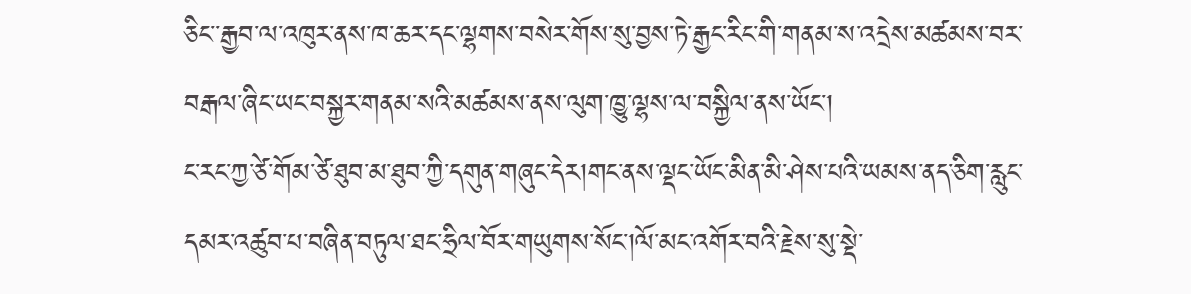ཅིང་་རྒྱབ་ལ་འཁུར་ནས་ཁ་ཆར་དང་ལྷགས་བསེར་གོས་སུ་བྱས་ཏེ་རྒྱང་རིང་གི་གནམ་ས་འདྲེས་མཚམས་བར་བརྒལ་ཞིང་ཡང་བསྐྱར་གནམ་སའི་མཚམས་ནས་ལུག་ཁྱུ་ལྷས་ལ་བསྐྱིལ་ནས་ཡོང་།
ང་རང་ཀྱ་ཙེ་གོམ་ཙེ་ཐུབ་མ་ཐུབ་ཀྱི་དགུན་གཞུང་དེར།གང་ནས་ལྡང་ཡོང་མིན་མི་ཤེས་པའི་ཡམས་ནད་ཅིག་རླུང་དམར་འཚུབ་པ་བཞིན་བཏུལ་ཐང་ཧྲིལ་བོར་གཡུགས་སོང་།ལོ་མང་འགོར་བའི་རྗེས་སུ་སྡེ་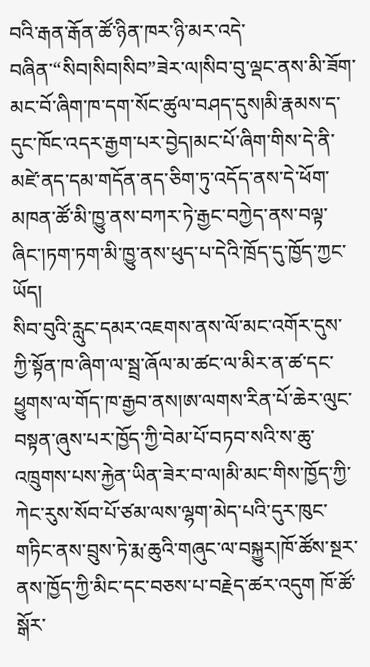བའི་རྒན་རྒོན་ཚོ་ཉིན་ཁར་ཉི་མར་འདེ་བཞིན་“སིབ།སིབ།སིབ”ཟེར་ལ།སིབ་བུ་ལྡང་ནས་མི་ཟོག་མང་བོ་ཞིག་ཁ་དག་སོང་ཚུལ་བཤད་དུས།མི་རྣམས་ད་དུང་ཁོང་འདར་རྒྱག་པར་བྱེད།མང་པོ་ཞིག་གིས་དེ་ནི་མཛེ་ནད་དམ་གདོན་ནད་ཅིག་ཏུ་འདོད་ནས་དེ་ཕོག་མཁན་ཚོ་མི་ཁྱུ་ནས་བཀར་ཏེ་རྒྱང་བཀྱེད་ནས་བལྟ་ཞིང་།ཏག་ཏག་མི་ཁྱུ་ནས་ཕུད་པ་དེའི་ཁྲོད་དུ་ཁྱོད་ཀྱང་ཡོད།
སིབ་བུའི་རླུང་དམར་འཇགས་ནས་ལོ་མང་འགོར་དུས་ཀྱི་སྟོན་ཁ་ཞིག་ལ་སྦྲ་ཞོལ་མ་ཚང་ལ་མིར་ན་ཚ་དང་ཕྱུགས་ལ་གོད་ཁ་རྒྱབ་ནས།ཨ་ལགས་རིན་པོ་ཆེར་ལུང་བསྟན་ཞུས་པར་ཁྱོད་ཀྱི་བེམ་པོ་བཏབ་སའི་ས་ཆུ་འཁྲུགས་པས་རྐྱེན་ཡིན་ཟེར་བ་ལ།མི་མང་གིས་ཁྱོད་ཀྱི་ཀེང་རུས་སོབ་པོ་ཙམ་ལས་ལྷག་མེད་པའི་དུར་ཁུང་གཏིང་ནས་བྲུས་ཏེ་རྨ་ཆུའི་གཞུང་ལ་བསྐྱུར།ཁོ་ཚོས་སྔར་ནས་ཁྱོད་ཀྱི་མིང་དང་བཅས་པ་བརྗེད་ཚར་འདུག ཁོ་ཚོ་སྒོར་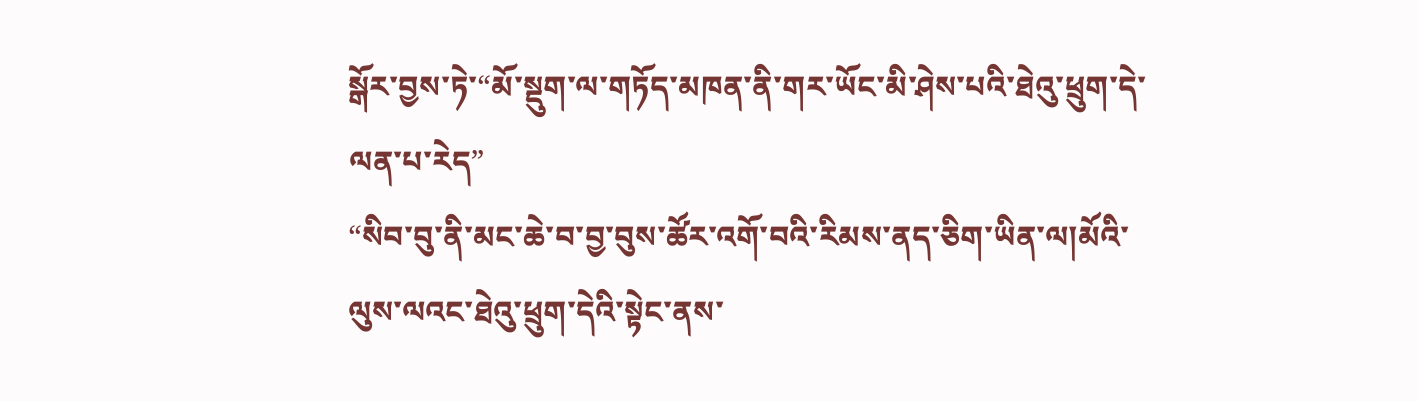སྒོར་བྱས་ཏེ་“མོ་སྡུག་ལ་གཏོད་མཁན་ནི་གར་ཡོང་མི་ཤེས་པའི་ཐེའུ་ཕྲུག་དེ་ལན་པ་རེད”
“སིབ་བུ་ནི་མང་ཆེ་བ་བྱ་བུས་ཚོར་འགོ་བའི་རིམས་ནད་ཅིག་ཡིན་ལ།མོའི་ལུས་ལའང་ཐེའུ་ཕྲུག་དེའི་སྟེང་ནས་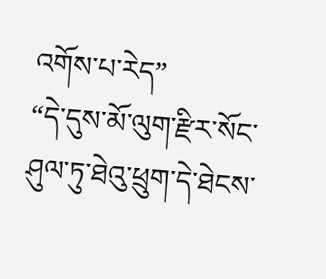འགོས་པ་རེད”
“དེ་དུས་མོ་ལུག་རྫིར་སོང་ཤུལ་ཏུ་ཐེའུ་ཕྲུག་དེ་ཐེངས་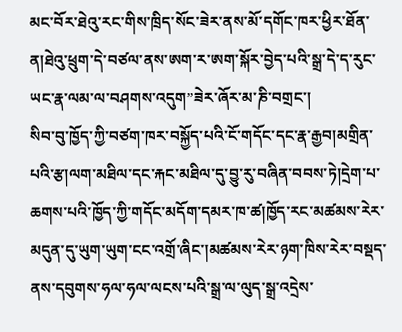མང་བོར་ཐེའུ་རང་གིས་ཁྲིད་སོང་ཟེར་ནས་མོ་དགོང་ཁར་ཕྱིར་ཐོན་ན།ཐེའུ་ཕྲུག་དེ་བཙལ་ནས་ཨག་ར་ཨག་སྐོར་བྱེད་པའི་སྒྲ་དེ་ད་རུང་ཡང་རྣ་ལམ་ལ་བཤགས་འདུག”ཟེར་ཞོར་མ་ཎི་བགྲང་།
སིབ་བུ་ཁྱོད་ཀྱི་བཙག་ཁར་བསྐྱོད་པའི་ངོ་གདོང་དང་རྣ་རྒྱབ།མགྲིན་པའི་རྩ།ལག་མཐིལ་དང་རྐང་མཐིལ་དུ་བྱུ་རུ་བཞིན་བབས་ཏེ།དྲེག་པ་ཆགས་པའི་ཁྱོད་ཀྱི་གདོང་མདོག་དམར་ཁ་ཚ།ཁྱོད་རང་མཚམས་རེར་མདུན་དུ་ཡུག་ཡུག་ངང་འགྲོ་ཞིང་།མཚམས་རེར་ཉག་ཁིས་རེར་བསྡད་ནས་དབུགས་ཧལ་ཧལ་ལངས་པའི་སྒྲ་ལ་ལུད་སྒྲ་འདྲེས་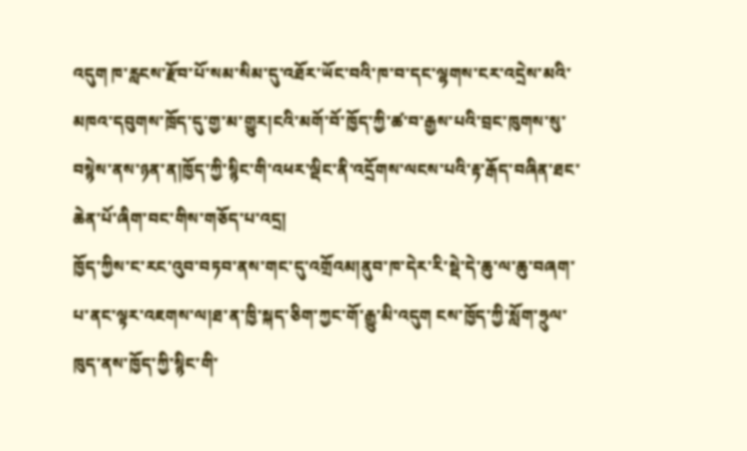འདུག ཁ་རླངས་རྫོབ་པོ་སམ་སིམ་དུ་འཐོར་ཡོང་བའི་ཁ་བ་དང་ལྷགས་ངར་འདྲེས་མའི་མཁའ་དབུགས་ཁྲོད་དུ་གྱ་མ་གྱུར།ངའི་མགོ་བོ་ཁྱོད་ཀྱི་ཚ་བ་རྒྱས་པའི་བྲང་ཁུགས་སུ་བསྙེས་ནས་ཉན་ན།ཁྱོད་ཀྱི་སྙིང་གི་འཕར་ལྡིང་ནི་འདྲོགས་ལངས་པའི་རྟ་རྒོད་བཞིན་ཐང་ཆེན་པོ་ཞིག་བང་གིས་གཅོད་པ་འདྲ།
ཁྱོད་ཀྱིས་ང་རང་འུབ་བཏབ་ནས་གང་དུ་འགྲོའམ།ནུབ་ཁ་དེར་རི་སྡེ་དེ་ཆུ་ལ་ཆུ་བཞག་པ་ནང་ལྟར་འཇགས་ལ།ཐ་ན་ཁྱི་སྐད་ཅིག་ཀྱང་གོ་རྒྱུ་མི་འདུག ངས་ཁྱོད་ཀྱི་སློག་ཧྲུལ་ཁུད་ནས་ཁྱོད་ཀྱི་སྙིང་གི་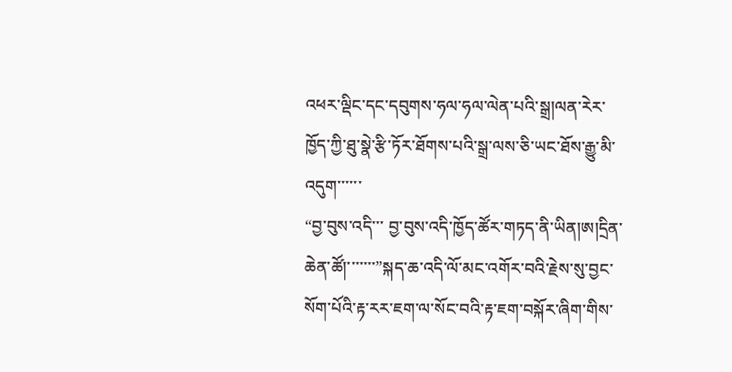འཕར་ལྡིང་དང་དབུགས་ཧལ་ཧལ་ལེན་པའི་སྒྲ།ལན་རེར་ཁྱོད་ཀྱི་ཐུ་སྣེ་རྩི་ཏོར་ཐོགས་པའི་སྒྲ་ལས་ཅི་ཡང་ཐོས་རྒྱུ་མི་འདུག་་་་་་
“བྱ་བུས་འདི་་་ བྱ་བུས་འདི་ཁྱོད་ཚོར་གཏད་ནི་ཡིན།ཨ།དྲིན་ཆེན་ཚོ།་་་་་་་”སྐད་ཆ་འདི་ལོ་མང་འགོར་བའི་རྗེས་སུ་བྱང་སོག་པོའི་རྟ་རར་ཇག་ལ་སོང་བའི་རྟ་ཇག་བསྐོར་ཞིག་གིས་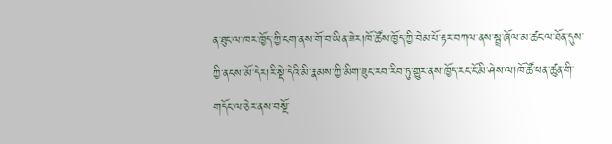ན་ཐུང་ལ་ཁར་ཁྱོད་ཀྱི་ངག་ནས་གོ་བ་ཡིན་ཟེར།ཁོ་ཚོས་ཁྱོད་ཀྱི་བེམ་པོ་རྟར་བཀལ་ནས་སྦྲ་ཞོལ་མ་ཚང་ལ་ཐོན་དུས་ཀྱི་ནངས་མོ་དེར།རི་སྡེ་དེའི་མི་རྣམས་ཀྱི་མིག་ཟུང་རབ་རིབ་ཏུ་གྱུར་ནས་ཁྱོད་རང་ངོ་མི་ཤེས་ལ།ཁོ་ཚོ་ཕན་ཚུན་གི་གདོང་ལ་ཅེར་ནས་བསྔོ་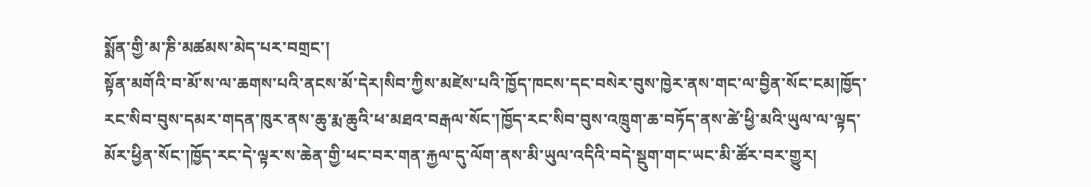སྨོན་གྱི་མ་ཎི་མཚམས་མེད་པར་བགྲང་།
སྟོན་མགོའི་བ་མོ་ས་ལ་ཆགས་པའི་ནངས་མོ་དེར།སིབ་ཀྱིས་མཛེས་པའི་ཁྱོད་ཁངས་དང་བསེར་བུས་ཁྱེར་ནས་གང་ལ་བྱིན་སོང་ངམ།ཁྱོད་རང་སིབ་བུས་དམར་གདན་ཁུར་ནས་ཆུ་རྨ་ཆུའི་ཕ་མཐའ་བརྒལ་སོང་།ཁྱོད་རང་སིབ་བུས་འཁྲུག་ཆ་བཏོད་ནས་ཚེ་ཕྱི་མའི་ཡུལ་ལ་ལྟད་མོར་ཕྱིན་སོང་།ཁྱོད་རང་དེ་ལྟར་ས་ཆེན་གྱི་ཕང་བར་གན་རྐྱལ་དུ་ལོག་ནས་མི་ཡུལ་འདིའི་བདེ་སྡུག་གང་ཡང་མི་ཚོར་བར་གྱུར།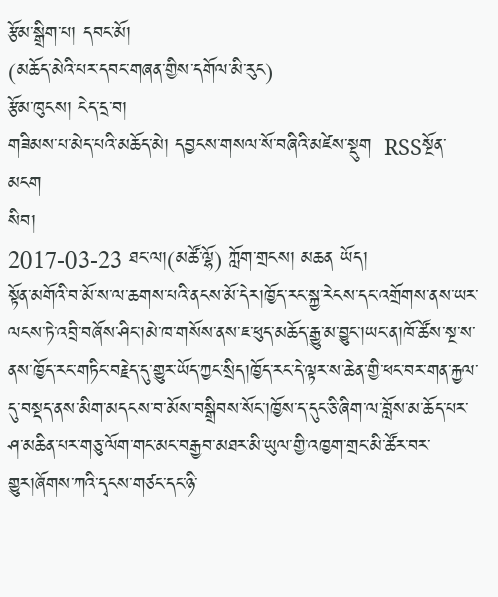རྩོམ་སྒྲིག་པ། དབང་མོ།
(མཆོད་མེའི་པར་དབང་གཞན་གྱིས་དགོལ་མི་རུང)
རྩོམ་ཁུངས། ངེད་དྲ་བ།
གཟིམས་པ་མེད་པའི་མཆོད་མེ། དབྱངས་གསལ་སོ་བཞིའི་མཛེས་སྡུག  RSSསྔོན་མངག
སིབ།
2017-03-23 ཐང་ལ།(མཚོ་ལྷོ) ཀློག་གྲངས། མཆན ཡོད།
སྟོན་མགོའི་བ་མོ་ས་ལ་ཆགས་པའི་ནངས་མོ་དེར།ཁྱོད་རང་སྐྱ་རེངས་དང་འགྲོགས་ནས་ཡར་ལངས་ཏེ་འབྲི་བཞོས་ཤིང་།མེ་ཁ་གསོས་ནས་ཇ་ཕུད་མཆོད་རྒྱུ་མ་བྱུང་།ཡང་ན།ཁོ་ཚོས་སྔ་ས་ནས་ཁྱོད་རང་གཏིང་བརྗེད་དུ་གྱུར་ཡོད་ཀྱང་སྲིད།ཁྱོད་རང་དེ་ལྟར་ས་ཆེན་གྱི་ཕང་བར་གན་རྐྱལ་དུ་བསྡད་ནས་མིག་མདངས་བ་མོས་བསྒྲིབས་སོང་།ཁྱོས་ད་དུང་ཅི་ཞིག་ལ་བློས་མ་ཆོད་པར་ཤ་མཆིན་པར་གཅུ་ལོག་གང་མང་བརྒྱབ་མཐར་མི་ཡུལ་གྱི་འཁྱག་གྲང་མི་ཚོར་བར་གྱུར།ཞོགས་ཀའི་དྭངས་གཙང་དང་ཉི་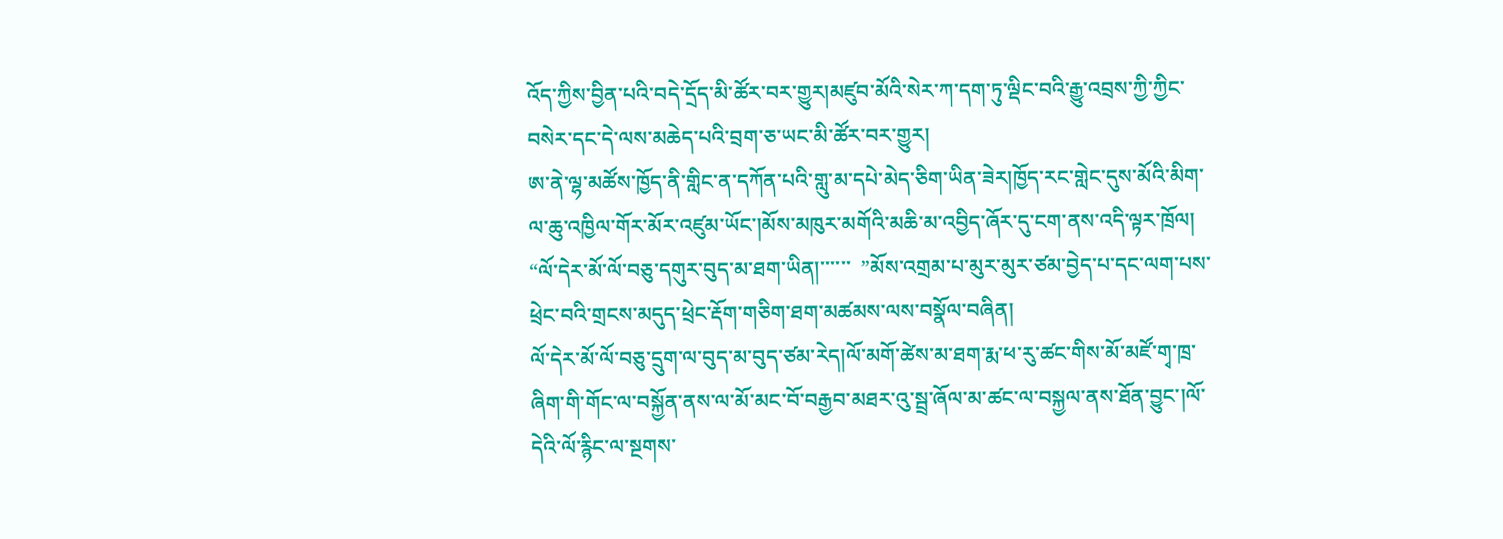འོད་ཀྱིས་བྱིན་པའི་བདེ་དྲོད་མི་ཚོར་བར་གྱུར།མཛུབ་མོའི་སེར་ཀ་དག་ཏུ་ལྡིང་བའི་རྒྱུ་འབྲས་ཀྱི་ཀྱིང་བསེར་དང་དེ་ལས་མཆེད་པའི་བྲག་ཅ་ཡང་མི་ཚོར་བར་གྱུར།
ཨ་ནེ་ལྷ་མཚོས་ཁྱོད་ནི་གླིང་ན་དཀོན་པའི་གླུ་མ་དཔེ་མེད་ཅིག་ཡིན་ཟེར།ཁྱོད་རང་གླེང་དུས་མོའི་མིག་ལ་ཆུ་འཁྱིལ་གོར་མོར་འཛུམ་ཡོང་།མོས་མཁུར་མགོའི་མཆི་མ་འབྱིད་ཞོར་དུ་ངག་ནས་འདི་ལྟར་ཁྲོལ། “ལོ་དེར་མོ་ལོ་བཅུ་དགུར་བུད་མ་ཐག་ཡིན།་་་་་་  ”མོས་འགྲམ་པ་མུར་མུར་ཙམ་བྱེད་པ་དང་ལག་པས་ཕྲེང་བའི་གྲངས་མདུད་ཕྲེང་རྡོག་གཅིག་ཐག་མཚམས་ལས་བསྣོལ་བཞིན།
ལོ་དེར་མོ་ལོ་བཅུ་དྲུག་ལ་བུད་མ་བུད་ཙམ་རེད།ལོ་མགོ་ཚེས་མ་ཐག་རྨ་ཕ་རུ་ཚང་གིས་མོ་མཛོ་གྭ་ཁྲ་ཞིག་གི་གོང་ལ་བསྐྱོན་ནས་ལ་མོ་མང་བོ་བརྒྱབ་མཐར་འུ་སྦྲ་ཞོལ་མ་ཚང་ལ་བསྐྱལ་ནས་ཐོན་བྱུང་།ལོ་དེའི་ལོ་རྙིང་ལ་སྔགས་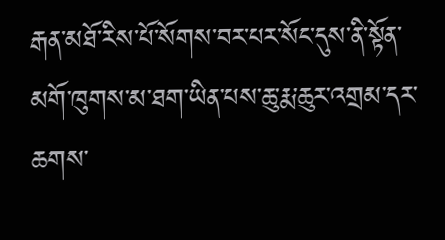རྒན་མཐོ་རིས་པོ་སོགས་བར་པར་སོང་དུས་ནི་སྟོན་མགོ་ཁུགས་མ་ཐག་ཡིན་པས་ཆུ་རྨ་ཆུར་འགྲམ་དར་ཆགས་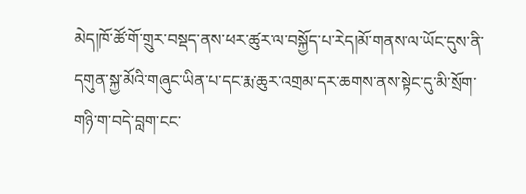མེད།ཁོ་ཚོ་གོ་གྲུར་བསྡད་ནས་ཕར་ཚུར་ལ་བསྐྱོད་པ་རེད།མོ་གནས་ལ་ཡོང་དུས་ནི་དགུན་སྐྱ་མོའི་གཞུང་ཡིན་པ་དང་རྨ་ཆུར་འགྲམ་དར་ཆགས་ནས་སྟེང་དུ་མི་སྲོག་གཉི་ག་བདེ་བླག་ངང་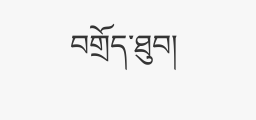བགྲོད་ཐུབ།